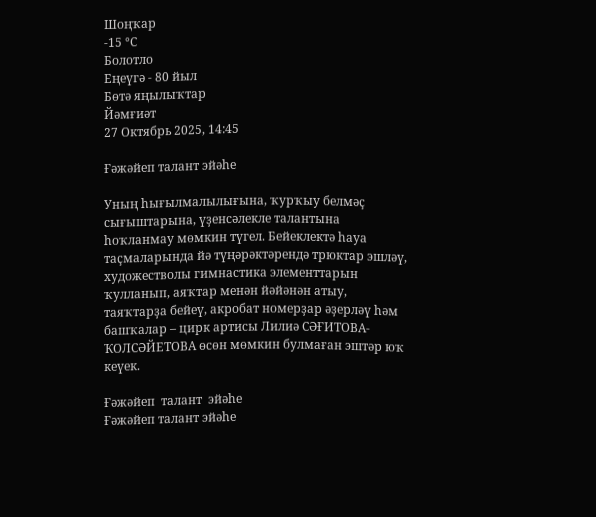Шоңҡар
-15 °С
Болотло
Еңеүгә - 80 йыл
Бөтә яңылыҡтар
Йәмғиәт
27 Октябрь 2025, 14:45

Ғәжәйеп талант эйәһе

Уның һығылмалылығына, ҡурҡыу белмәҫ сығыштарына, үҙенсәлекле талантына һоҡланмау мөмкин түгел. Бейеклектә һауа таҫмаларында йә түңәрәктәрендә трюктар эшләү, художестволы гимнастика элементтарын ҡулланып, аяҡтар менән йәйәнән атыу, таяҡтарҙа бейеү, акробат номерҙар әҙерләү һәм башҡалар – цирк артисы Лилиә СӘҒИТОВА-ҠОЛСӘЙЕТОВА өсөн мөмкин булмаған эштәр юҡ кеүек.

Ғәжәйеп  талант  эйәһе
Ғәжәйеп талант эйәһе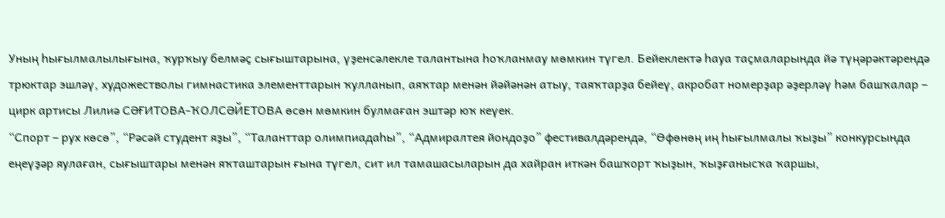Уның һығылмалылығына, ҡурҡыу белмәҫ сығыштарына, үҙенсәлекле талантына һоҡланмау мөмкин түгел. Бейеклектә һауа таҫмаларында йә түңәрәктәрендә трюктар эшләү, художестволы гимнастика элементтарын ҡулланып, аяҡтар менән йәйәнән атыу, таяҡтарҙа бейеү, акробат номерҙар әҙерләү һәм башҡалар – цирк артисы Лилиә СӘҒИТОВА-ҠОЛСӘЙЕТОВА өсөн мөмкин булмаған эштәр юҡ кеүек.
“Спорт – рух көсө”, “Рәсәй студент яҙы”, “Таланттар олимпиадаһы”, “Адмиралтея йондоҙо” фестивалдәрендә, “Өфөнөң иң һығылмалы ҡыҙы” конкурсында еңеүҙәр яулаған, сығыштары менән яҡташтарын ғына түгел, сит ил тамашасыларын да хайран иткән башҡорт ҡыҙын, ҡыҙғанысҡа ҡаршы,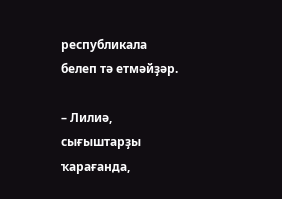республикала белеп тә етмәйҙәр.

– Лилиә, сығыштарҙы ҡарағанда,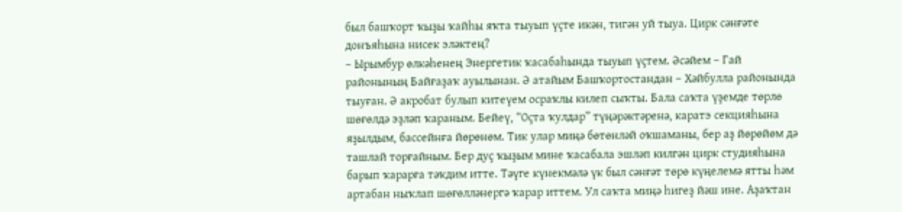был башҡорт ҡыҙы ҡайһы яҡта тыуып үҫте икән, тигән уй тыуа. Цирк сәнғәте донъяһына нисек эләктең?
– Ырымбур өлкәһенең Энергетик ҡасабаһында тыуып үҫтем. Әсәйем – Гай районының Байғаҙаҡ ауылынан. Ә атайым Башҡортостандан – Хәйбулла районында тыуған. Ә акробат булып китеүем осраҡлы килеп сыҡты. Бала саҡта үҙемде төрлө шөғөлдә эҙләп ҡараным. Бейеү, “Оҫта ҡулдар” түңәрәктәренә, каратэ секцияһына яҙылдым, бассейнға йөрөнөм. Тик улар миңә бөтөнләй оҡшаманы, бер аҙ йөрөйөм дә ташлай торғайным. Бер дуҫ ҡыҙым мине ҡасабала эшләп килгән цирк студияһына барып ҡарарға тәҡдим итте. Тәүге күнекмәлә үк был сәнғәт төрө күңелемә ятты һәм артабан ныҡлап шөғөлләнергә ҡарар иттем. Ул саҡта миңә һигеҙ йәш ине. Аҙаҡтан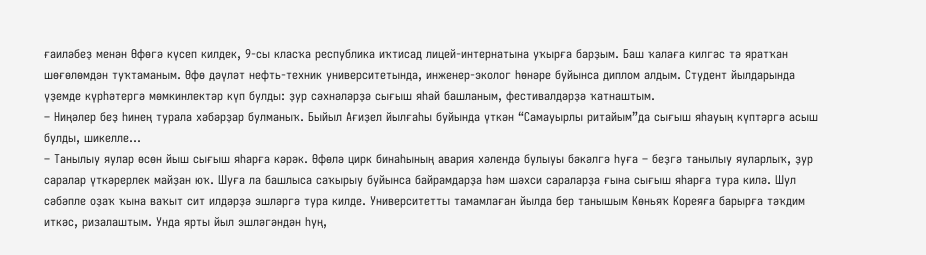ғаиләбеҙ менән Өфөгә күсеп килдек, 9-сы класҡа республика иҡтисад лицей-интернатына уҡырға барҙым. Баш ҡалаға килгәс тә яратҡан шөғөлөмдән туҡтаманым. Өфө дәүләт нефть-техник университетында, инженер-эколог һөнәре буйынса диплом алдым. Студент йылдарында үҙемде күрһәтергә мөмкинлектәр күп булды: ҙур сәхнәләрҙә сығыш яһай башланым, фестивалдәрҙә ҡатнаштым.
– Ниңәлер беҙ һинең турала хәбәрҙар булманыҡ. Быйыл Ағиҙел йылғаһы буйында үткән “Самауырлы ритайым”да сығыш яһауың күптәргә асыш булды, шикелле...
– Танылыу яулар өсөн йыш сығыш яһарға кәрәк. Өфөлә цирк бинаһының авария хәлендә булыуы бәкәлгә һуға – беҙгә танылыу яуларлыҡ, ҙур саралар үткәрерлек майҙан юҡ. Шуға ла башлыса саҡырыу буйынса байрамдарҙа һәм шәхси сараларҙа ғына сығыш яһарға тура килә. Шул сәбәпле оҙаҡ ҡына ваҡыт сит илдәрҙә эшләргә тура килде. Университетты тамамлаған йылда бер танышым Көньяҡ Кореяға барырға тәҡдим иткәс, ризалаштым. Унда ярты йыл эшләгәндән һуң,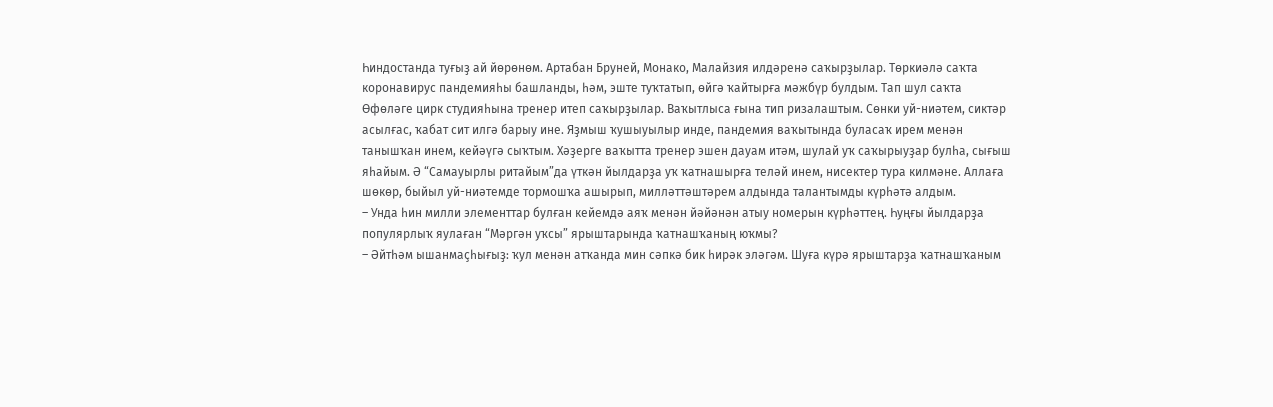Һиндостанда туғыҙ ай йөрөнөм. Артабан Бруней, Монако, Малайзия илдәренә саҡырҙылар. Төркиәлә саҡта коронавирус пандемияһы башланды, һәм, эште туҡтатып, өйгә ҡайтырға мәжбүр булдым. Тап шул саҡта Өфөләге цирк студияһына тренер итеп саҡырҙылар. Ваҡытлыса ғына тип ризалаштым. Сөнки уй-ниәтем, сиктәр асылғас, ҡабат сит илгә барыу ине. Яҙмыш ҡушыуылыр инде, пандемия ваҡытында буласаҡ ирем менән танышҡан инем, кейәүгә сыҡтым. Хәҙерге ваҡытта тренер эшен дауам итәм, шулай уҡ саҡырыуҙар булһа, сығыш яһайым. Ә “Самауырлы ритайым”да үткән йылдарҙа уҡ ҡатнашырға теләй инем, нисектер тура килмәне. Аллаға шөкөр, быйыл уй-ниәтемде тормошҡа ашырып, милләттәштәрем алдында талантымды күрһәтә алдым.
– Унда һин милли элементтар булған кейемдә аяҡ менән йәйәнән атыу номерын күрһәттең. Һуңғы йылдарҙа популярлыҡ яулаған “Мәргән уҡсы” ярыштарында ҡатнашҡаның юҡмы?
– Әйтһәм ышанмаҫһығыҙ: ҡул менән атҡанда мин сәпкә бик һирәк эләгәм. Шуға күрә ярыштарҙа ҡатнашҡаным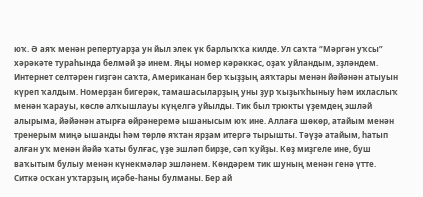юҡ. Ә аяҡ менән репертуарҙа ун йыл элек үк барлыҡҡа килде. Ул саҡта “Мәргән уҡсы” хәрәкәте тураһында белмәй ҙә инем. Яңы номер кәрәккәс, оҙаҡ уйландым, эҙләндем. Интернет селтәрен гиҙгән саҡта, Американан бер ҡыҙҙың аяҡтары менән йәйәнән атыуын күреп ҡалдым. Номерҙан бигерәк, тамашасыларҙың уны ҙур ҡыҙыҡһыныу һәм ихласлыҡ менән ҡарауы, көслө алҡышлауы күңелгә уйылды. Тик был трюкты үҙемдең эшләй алырыма, йәйәнән атырға өйрәнеремә ышанысым юҡ ине. Аллаға шөкөр, атайым менән тренерым миңә ышанды һәм төрлө яҡтан ярҙам итергә тырышты. Тәүҙә атайым, һатып алған уҡ менән йәйә ҡаты булғас, үҙе эшләп бирҙе, сәп ҡуйҙы. Көҙ миҙгеле ине, буш ваҡытым булыу менән күнекмәләр эшләнем. Көндәрем тик шуның менән генә үтте. Ситкә осҡан уҡтарҙың иҫәбе-һаны булманы. Бер ай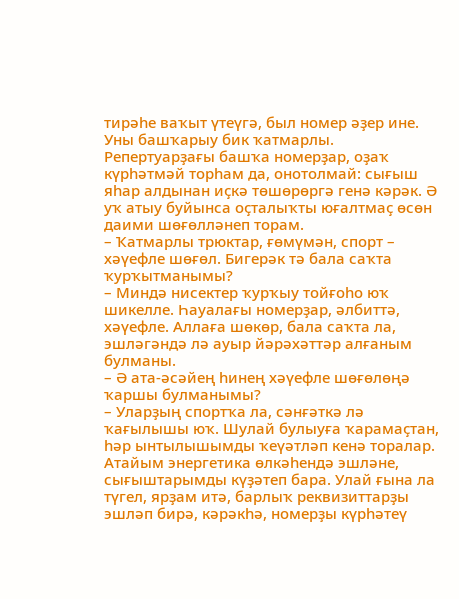тирәһе ваҡыт үтеүгә, был номер әҙер ине. Уны башҡарыу бик ҡатмарлы. Репертуарҙағы башҡа номерҙар, оҙаҡ күрһәтмәй торһам да, онотолмай: сығыш яһар алдынан иҫкә төшөрөргә генә кәрәк. Ә уҡ атыу буйынса оҫталыҡты юғалтмаҫ өсөн даими шөғөлләнеп торам.
– Ҡатмарлы трюктар, ғөмүмән, спорт – хәүефле шөғөл. Бигерәк тә бала саҡта ҡурҡытманымы?
– Миндә нисектер ҡурҡыу тойғоһо юҡ шикелле. Һауалағы номерҙар, әлбиттә, хәүефле. Аллаға шөкөр, бала саҡта ла, эшләгәндә лә ауыр йәрәхәттәр алғаным булманы.
– Ә ата-әсәйең һинең хәүефле шөғөлөңә ҡаршы булманымы?
– Уларҙың спортҡа ла, сәнғәткә лә ҡағылышы юҡ. Шулай булыуға ҡарамаҫтан, һәр ынтылышымды ҡеүәтләп кенә торалар. Атайым энергетика өлкәһендә эшләне, сығыштарымды күҙәтеп бара. Улай ғына ла түгел, ярҙам итә, барлыҡ реквизиттарҙы эшләп бирә, кәрәкһә, номерҙы күрһәтеү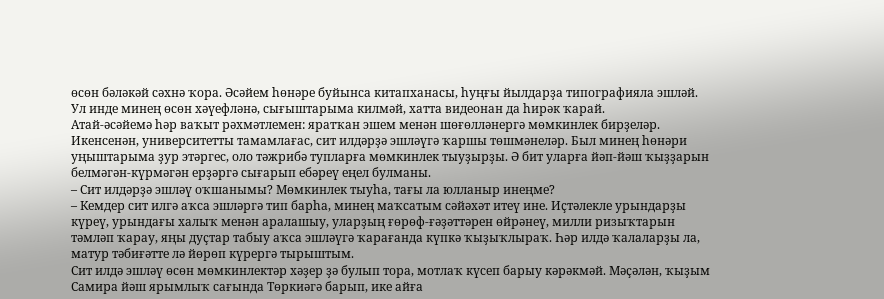өсөн бәләкәй сәхнә ҡора. Әсәйем һөнәре буйынса китапханасы, һуңғы йылдарҙа типографияла эшләй. Ул инде минең өсөн хәүефләнә, сығыштарыма килмәй, хатта видеонан да һирәк ҡарай.
Атай-әсәйемә һәр ваҡыт рәхмәтлемен: яратҡан эшем менән шөғөлләнергә мөмкинлек бирҙеләр. Икенсенән, университетты тамамлағас, сит илдәрҙә эшләүгә ҡаршы төшмәнеләр. Был минең һөнәри уңыштарыма ҙур этәргес, оло тәжрибә тупларға мөмкинлек тыуҙырҙы. Ә бит уларға йәп-йәш ҡыҙҙарын белмәгән-күрмәгән ерҙәргә сығарып ебәреү еңел булманы.
– Сит илдәрҙә эшләү оҡшанымы? Мөмкинлек тыуһа, тағы ла юлланыр инеңме?
– Кемдер сит илгә аҡса эшләргә тип барһа, минең маҡсатым сәйәхәт итеү ине. Иҫтәлекле урындарҙы күреү, урындағы халыҡ менән аралашыу, уларҙың ғөрөф-ғәҙәттәрен өйрәнеү, милли ризыҡтарын тәмләп ҡарау, яңы дуҫтар табыу аҡса эшләүгә ҡарағанда күпкә ҡыҙыҡлыраҡ. Һәр илдә ҡалаларҙы ла, матур тәбиғәтте лә йөрөп күрергә тырыштым.
Сит илдә эшләү өсөн мөмкинлектәр хәҙер ҙә булып тора, мотлаҡ күсеп барыу кәрәкмәй. Мәҫәлән, ҡыҙым Самира йәш ярымлыҡ сағында Төркиәгә барып, ике айға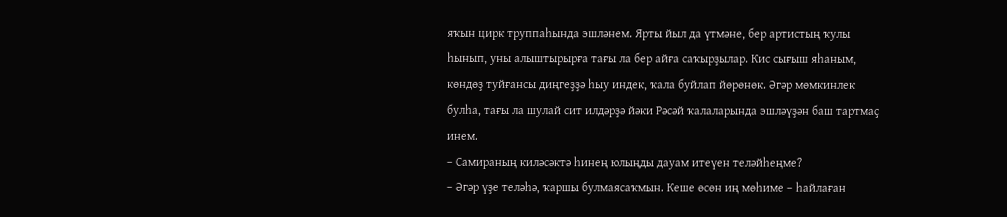яҡын цирк труппаһында эшләнем. Ярты йыл да үтмәне, бер артистың ҡулы һынып, уны алыштырырға тағы ла бер айға саҡырҙылар. Кис сығыш яһаным, көндөҙ туйғансы диңгеҙҙә һыу индек, ҡала буйлап йөрөнөк. Әгәр мөмкинлек булһа, тағы ла шулай сит илдәрҙә йәки Рәсәй ҡалаларында эшләүҙән баш тартмаҫ инем.
– Самираның киләсәктә һинең юлыңды дауам итеүен теләйһеңме?
– Әгәр үҙе теләһә, ҡаршы булмаясаҡмын. Кеше өсөн иң мөһиме – һайлаған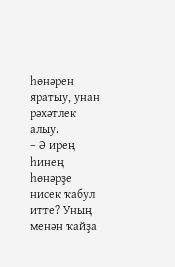һөнәрен яратыу, унан рәхәтлек алыу.
– Ә ирең һинең һөнәрҙе нисек ҡабул итте? Уның менән ҡайҙа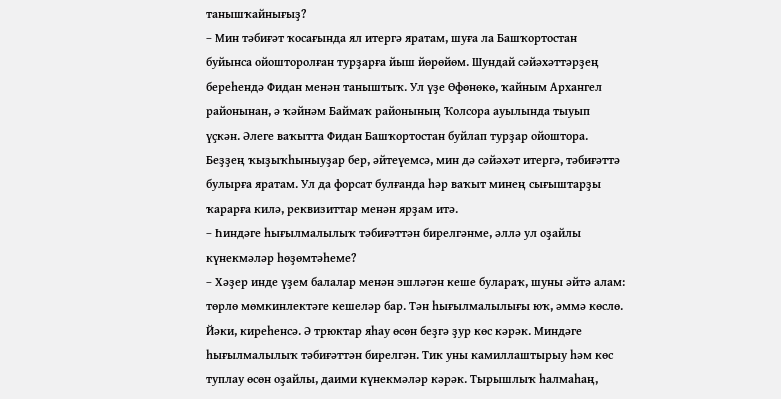танышҡайнығыҙ?
– Мин тәбиғәт ҡосағында ял итергә яратам, шуға ла Башҡортостан буйынса ойошторолған турҙарға йыш йөрөйөм. Шундай сәйәхәттәрҙең береһендә Фидан менән таныштыҡ. Ул үҙе Өфөнөкө, ҡайным Архангел районынан, ә ҡәйнәм Баймаҡ районының Ҡолсора ауылында тыуып үҫкән. Әлеге ваҡытта Фидан Башҡортостан буйлап турҙар ойоштора. Беҙҙең ҡыҙыҡһыныуҙар бер, әйтеүемсә, мин дә сәйәхәт итергә, тәбиғәттә булырға яратам. Ул да форсат булғанда һәр ваҡыт минең сығыштарҙы ҡарарға килә, реквизиттар менән ярҙам итә.
– Һиндәге һығылмалылыҡ тәбиғәттән бирелгәнме, әллә ул оҙайлы күнекмәләр һөҙөмтәһеме?
– Хәҙер инде үҙем балалар менән эшләгән кеше булараҡ, шуны әйтә алам: төрлө мөмкинлектәге кешеләр бар. Тән һығылмалылығы юҡ, әммә көслө. Йәки, киреһенсә. Ә трюктар яһау өсөн беҙгә ҙур көс кәрәк. Миндәге һығылмалылыҡ тәбиғәттән бирелгән. Тик уны камиллаштырыу һәм көс туплау өсөн оҙайлы, даими күнекмәләр кәрәк. Тырышлыҡ һалмаһаң,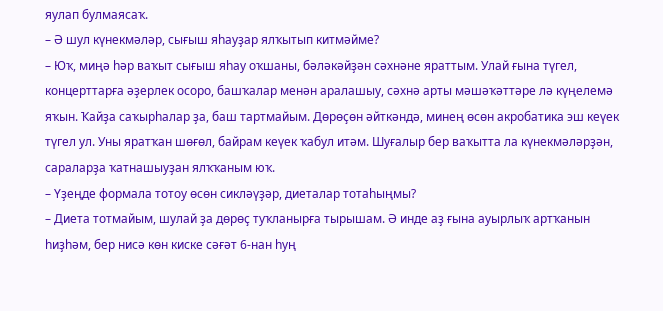яулап булмаясаҡ.
– Ә шул күнекмәләр, сығыш яһауҙар ялҡытып китмәйме?
– Юҡ, миңә һәр ваҡыт сығыш яһау оҡшаны, бәләкәйҙән сәхнәне яраттым. Улай ғына түгел, концерттарға әҙерлек осоро, башҡалар менән аралашыу, сәхнә арты мәшәҡәттәре лә күңелемә яҡын. Ҡайҙа саҡырһалар ҙа, баш тартмайым. Дөрөҫөн әйткәндә, минең өсөн акробатика эш кеүек түгел ул. Уны яратҡан шөғөл, байрам кеүек ҡабул итәм. Шуғалыр бер ваҡытта ла күнекмәләрҙән, сараларҙа ҡатнашыуҙан ялҡҡаным юҡ.
– Үҙеңде формала тотоу өсөн сикләүҙәр, диеталар тотаһыңмы?
– Диета тотмайым, шулай ҙа дөрөҫ туҡланырға тырышам. Ә инде аҙ ғына ауырлыҡ артҡанын һиҙһәм, бер нисә көн киске сәғәт 6-нан һуң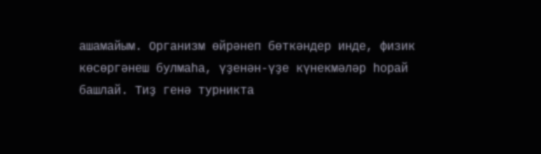ашамайым. Организм өйрәнеп бөткәндер инде, физик көсөргәнеш булмаһа, үҙенән-үҙе күнекмәләр һорай башлай. Тиҙ генә турникта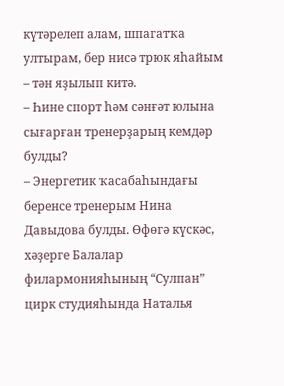күтәрелеп алам, шпагатҡа ултырам, бер нисә трюк яһайым – тән яҙылып китә.
– Һине спорт һәм сәнғәт юлына сығарған тренерҙарың кемдәр булды?
– Энергетик ҡасабаһындағы беренсе тренерым Нина Давыдова булды. Өфөгә күскәс, хәҙерге Балалар филармонияһының “Сулпан” цирк студияһында Наталья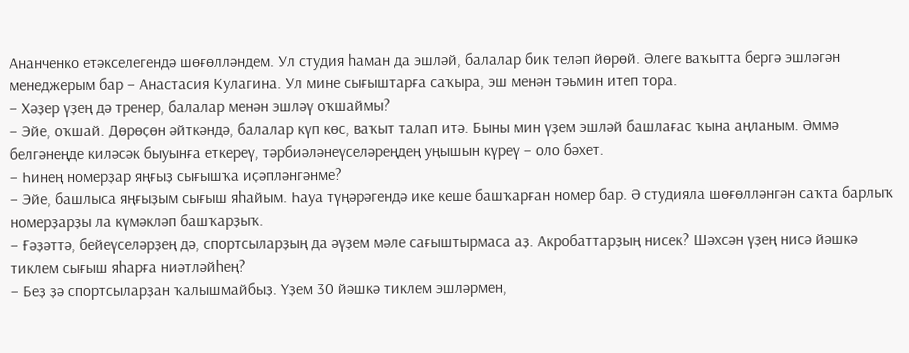Ананченко етәкселегендә шөғөлләндем. Ул студия һаман да эшләй, балалар бик теләп йөрөй. Әлеге ваҡытта бергә эшләгән менеджерым бар – Анастасия Кулагина. Ул мине сығыштарға саҡыра, эш менән тәьмин итеп тора.
– Хәҙер үҙең дә тренер, балалар менән эшләү оҡшаймы?
– Эйе, оҡшай. Дөрөҫөн әйткәндә, балалар күп көс, ваҡыт талап итә. Быны мин үҙем эшләй башлағас ҡына аңланым. Әммә белгәнеңде киләсәк быуынға еткереү, тәрбиәләнеүселәреңдең уңышын күреү – оло бәхет.
– Һинең номерҙар яңғыҙ сығышҡа иҫәпләнгәнме?
– Эйе, башлыса яңғыҙым сығыш яһайым. Һауа түңәрәгендә ике кеше башҡарған номер бар. Ә студияла шөғөлләнгән саҡта барлыҡ номерҙарҙы ла күмәкләп башҡарҙыҡ.
– Ғәҙәттә, бейеүселәрҙең дә, спортсыларҙың да әүҙем мәле сағыштырмаса аҙ. Акробаттарҙың нисек? Шәхсән үҙең нисә йәшкә тиклем сығыш яһарға ниәтләйһең?
– Беҙ ҙә спортсыларҙан ҡалышмайбыҙ. Үҙем 30 йәшкә тиклем эшләрмен,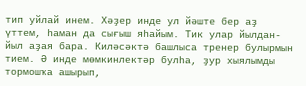тип уйлай инем. Хәҙер инде ул йәште бер аҙ үттем, һаман да сығыш яһайым. Тик улар йылдан-йыл аҙая бара. Киләсәктә башлыса тренер булырмын тием. Ә инде мөмкинлектәр булһа, ҙур хыялымды тормошҡа ашырып,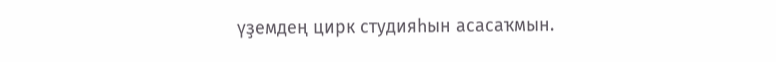үҙемдең цирк студияһын асасаҡмын.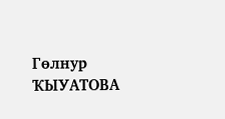Гөлнур ҠЫУАТОВА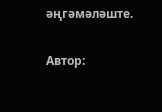әңгәмәләште.

Автор: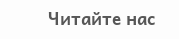Читайте нас